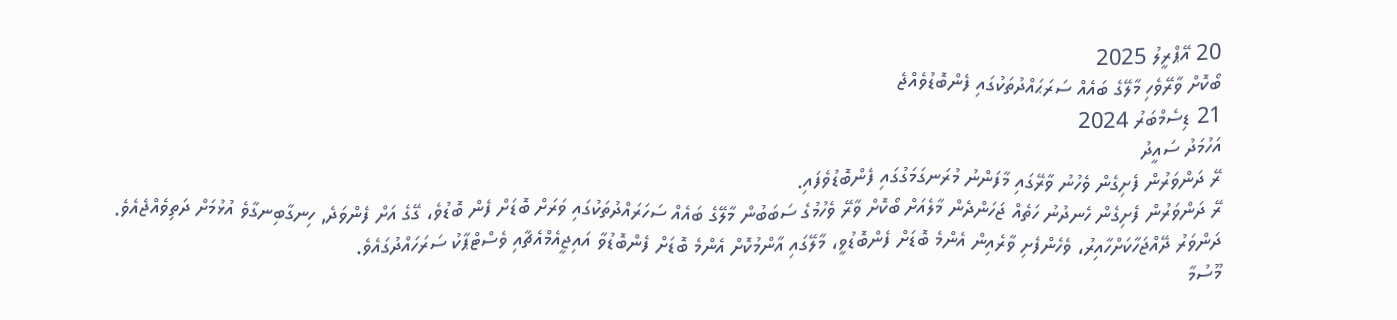20 އޭޕްރީލު 2025
ބޯކޮށް ވާރޭވެހި މާލޭގެ ބައެއް ސަރަޙައްދުތަކުގައި ފެންބޮޑުވެއްޖެ
21 ޑިސެމްބަރު 2024
އަހުމަދު ސައީދު
ރޭ ދަންވަރުން ފެށިގެން ވެހުނު ވާރޭގައި މާފަންނު މުރަނގަމަގުގައި ފެންބޮޑުވެފައި.
ރޭ ދަންވަރުން ފެށިގެން ހެނދުނު ހަތެއް ޖަހަންދެން މާލެއަށް ބޯކޮށް ވާރޭ ވެހުމުގެ ސަބަބުން މާލޭގެ ބައެއް ސަހަރައްދުތަކުގައި ވަރަށް ބޮޑަށް ފެން ބޮޑުވެ، ގޭގެ އަށް ފެންވަދެ, ހިނގާބިނގާވެ އުޅުމަށް ދަތިވެއްޖެއެވެ.
ދަންވަރު ދޭއްޖަހާކަށްހާއިރު، ވެހެންފެށި ވާރެއިން އެންމެ ބޮޑަށް ފެންބޮޑުވީ، މާލޭގައި އާންމުކޮށް އެންމެ ބޮޑަށް ފެންބޮޑުވާ އައިޖީއެމްއެޗާއި ވެސްޓްޕާކު ސަރަހައްދުގައެވެ.
މޫސުމާ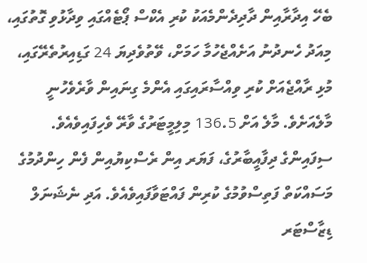ބެހޭ އިދާރާއިން ދާދިދެންމެއަކު ކުރި އެކްސް ޕޯޓެއްގައި ވިދާޅުވި ގޮތުގައި، މިއަދު ހެނދުނު އަށެއްޖެހުމާ ހަމަށް، ވޭތުވެދިޔަ 24 ގަޑިއިރުތެރޭގައި، މުޅި ރާއްޖެއަށް ކުރި ވިއްސާރައިގައި އެންމެ ގިނައިން ވާރެވެހުނީ މާލެއަށެވެ. މާލެ އަށް 136.5 މިލިމީޓަރުގެ ވާރޭ ވެހިފައިވެއެވެ.
ސިފައިންގެ ދިފާއީބާރުގެ، ފަޔަރ އިން ރެސްކިޔުއިން ފެން ހިންދުމުގެ މަސައްކަތް ފަތިސްވުމުގެ ކުރިން ފައްޓަވާފައިވެއެވެ. އަދި ނެޝަނަލް ޑިޒާސްޓަރ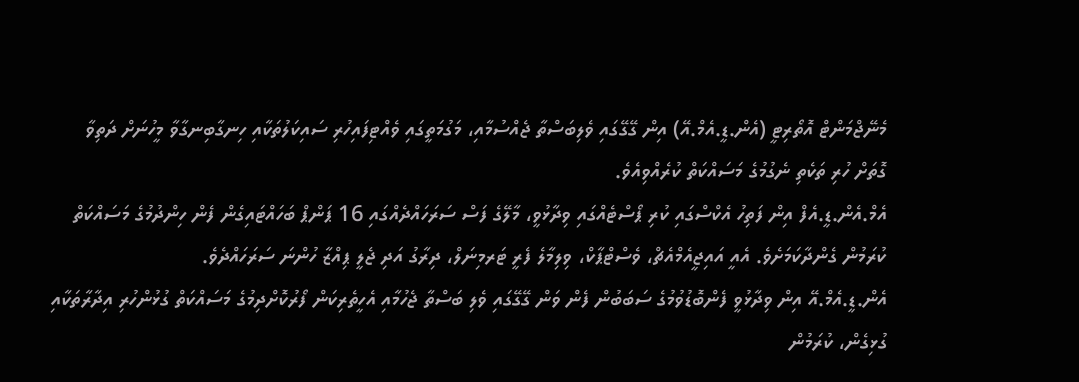މެނޭޖްމަންޓް އޮތޯރިޓީ (އެން.ޑީ.އެމް.އޭ) އިން ގޭގޭގައި ވެލިބަސްތާ ޖެއްސުމާއި، މަގުމަތީގައި ވެއްޓިފައިހުރި ސައިކަލުތަކާއި ހިނގާބިނގާވާ މީހުނަށް ދަތިވާ ގޮތަށް ހުރި ތަކެތި ނެގުމުގެ މަސައްކަތް ކުރެއްވިއެވެ.
އެމް.އެން.ޑީ.އެފް އިން ފަތިހު އެކްސްގައި ކުރި ޕޯސްޓެއްގައި ވިދާޅުވީ، މާލޭގެ ފަސް ސަރަހައްދެއްގައި 16 ޕަންޕް ބަހައްޓައިގެން ފެން ހިންދުމުގެ މަސައްކަތް ކުރަމުން ގެންދާކަމަށެވެ. އެއީ އައިޖީއެމްއެޗް، ވެސްޓްޕާކް، ވިލިމާލެ ފެރީ ޓަރމިނަލް، ދިރާގު އަދި ޖެލީ ޕިއްޒާ ހުންނަ ސަރަހައްދެވެ.
އެން.ޑީ.އެމް.އޭ އިން ވިދާޅުވީ ފެންބޮޑުވުމުގެ ސަބަބުން ފެން ވަން ގޭގޭގައި ވެލި ބަސްތާ ޖެހުމާއި އެހީތެރިކަން ފޯރުކޮށްދިމުގެ މަސައްކަތް ގުޅުންހުރި އިދާރާތަކާއި ގުޅިގެން، ކުރަމުން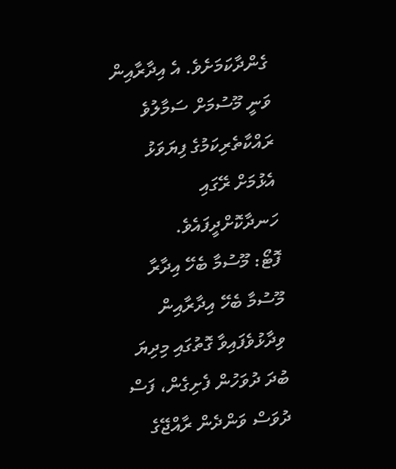ގެންދާކަމަށެވެ. އެ އިދާރާއިން ވަނީ މޫސުމަށް ސަމާލުވެ ރައްކާތެރިކަމުގެ ފިޔަވަޅު އެޅުމަށް ރޭގައި ހަނދާކޮށްދީފައެވެ.
ފޮޓޯ: މޫސުމާ ބެހޭ އިދާރާ
މޫސުމާ ބެހޭ އިދާރާއިން ވިދާޅުވެފައިވާ ގޮތުގައި މިދިޔަ ބުދަ ދުވަހުން ފެށިގެން، ފަސް ދުވަސް ވަންދެން ރާއްޖޭގެ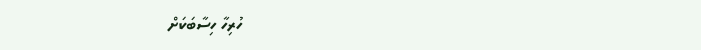ހުރިހާ ހިސާބަކަށް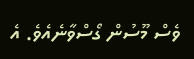ވެސް މޫސުން ގޯސްވާނެއެވެ. އެ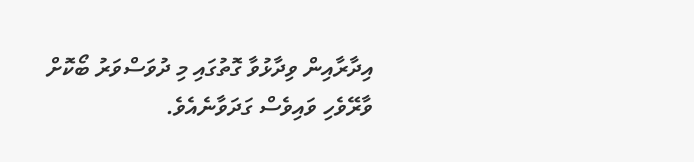އިދާރާއިން ވިދާޅުވާ ގޮތުގައި މި ދުވަސްވަރު ބޯކޮށް ވާރޭވެހި ވައިވެސް ގަދަވާނެއެވެ.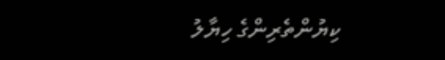ކިޔުންތެރިންގެ ހިޔާލު